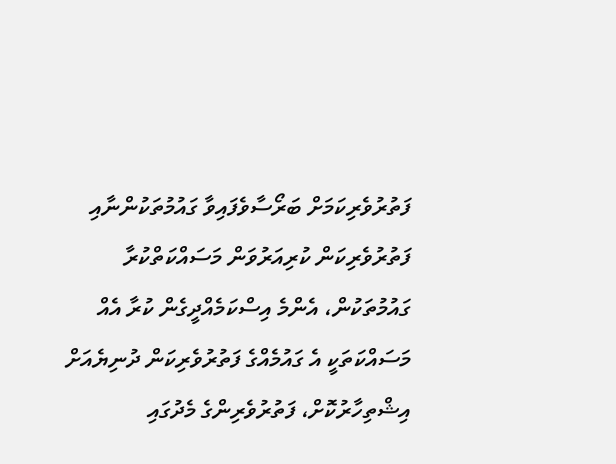ފަތުރުވެރިކަމަށް ބަރޯސާވެފައިވާ ގައުމުތަކުންނާއި ފަތުރުވެރިކަން ކުރިއަރުވަން މަސައްކަތްކުރާ ގައުމުތަކުން، އެންމެ އިސްކަމެއްދީގެން ކުރާ އެއް މަސައްކަތަކީ އެ ގައުމެއްގެ ފަތުރުވެރިކަން ދުނިޔެއަށް އިޝްތިހާރުކޮށް، ފަތުރުވެރިންގެ މެދުގައި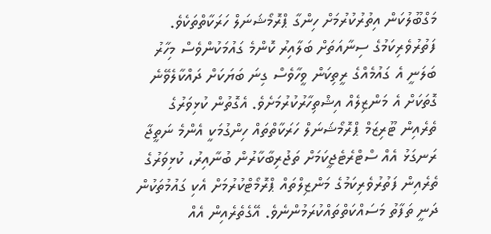މަގްބޫލުކަން އިތުރުކުރުމަށް ހިންގާ ޕްރޮމޯޝަނަލް ހަރަކާތްތަކެވެ. ފަތުރުވެރިކަމުގެ ސިނާއަތަށް ބަލާއިރު ކޮންމެ ގައުމަކުންވެސް މިހާރު ބަލަނީ އެ ގައުމެއްގެ ރީތިކަން ވީހާވެސް ގިނަ ބަޔަކަށް ދައްކާލެވޭނެ ގޮތަކަށް އެ މަންޒިލެއް އިޝްތިހާރުކުރުމަށެވެ. އެގޮތުން ކުޅިވަރުގެ ތެރެއިން ޓޫރިޒަމް ޕްރޮމޯޝަނަލް ހަރަކާތްތައް ހިންގުމަކީ އެންމެ ނަތީޖާ ރަނގަޅު އެއް ސްޓްރެޓެޖީކަމަށް ތަޖުރިބާކާރުން ބުނާއިރު، ކުޅިވަރުގެ ތެރެއިން ފަތުރުވެރިކަމުގެ މަންޒިލްތައް ޕްރޮމޯޓްކުރުމަށް އެކި ގައުމުތަކުން ދަނީ ތަފާތު މަސައްކަތްތައްކުރަމުންނެވެ. އޭގެތެރެއިން އެއް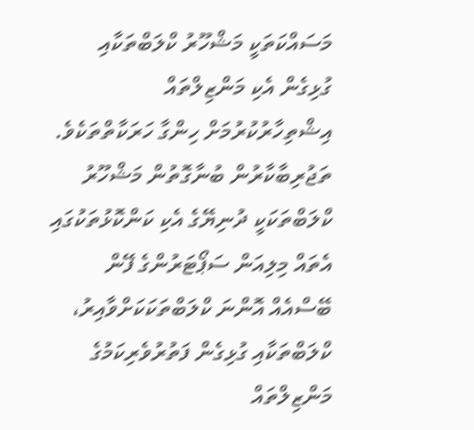މަސައްކަތަކީ މަޝްހޫރު ކްލަބްތަކާއި ގުޅިގެން އެކި މަންޒިލްތައް އިޝްތިހާރުކުރުމަށް ހިންގާ ހަރަކާތްތަކެވެ.
ތަޖުރިބާކާރުން ބުނާގޮތުން މަޝްހޫރު ކްލަބްތަކަކީ ދުނިޔޭގެ އެކި ކަންކޮޅުތަކުގައި އެތައް މިލިއަން ސަޕޯޓަރުންގެ ފޭން ބޭސްއެއް އޮންނަ ކްލަބްތަކަކަށްވާއިރު، ކްލަބްތަކާއި ގުޅިގެން ފަތުރުވެރިކަމުގެ މަންޒިލްތައް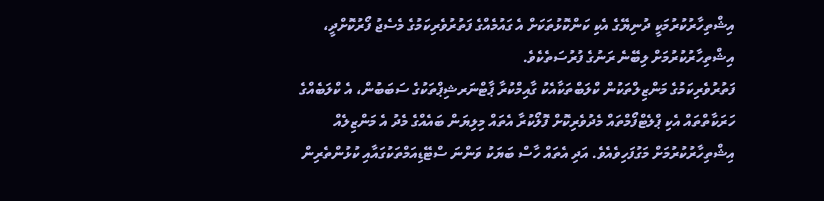އިޝްތިހާރުކުރުމަކީ ދުނިޔޭގެ އެކި ކަންކޮޅުތަކަށް އެ ގައުމެއްގެ ފަތުރުވެރިކަމުގެ މެސެޖު ފޯރުކޮށްދީ، އިޝްތިހާރުކުރުމަށް ލިބޭނެ ރަނުގެ ފުރުސަތެކެވެ.
ފަތުރުވެރިކަމުގެ މަންޒިލްތަކުން ކްލަބްތަކާއެކު ގާއިމްކުރާ ޕާޓްނަރޝިޕްތަކުގެ ސަބަބުން، އެ ކްލަބެއްގެ ހަރަކާތްތައް އެކި ޕްލެޓްފޯމްތައް މެދުވެރިކޮށް ފޮލޯކުރާ އެތައް މިލިޔަން ބައެއްގެ މެދު އެ މަންޒިލެއް އިޝްތިހާރުކުރުމަށް މަގުފަހިވެއެވެ. އަދި އެތައް ހާސް ބަޔަކު ވަންނަ ސްޓޭޑިއަމްތަކުގައާއި ކުޅުންތެރިން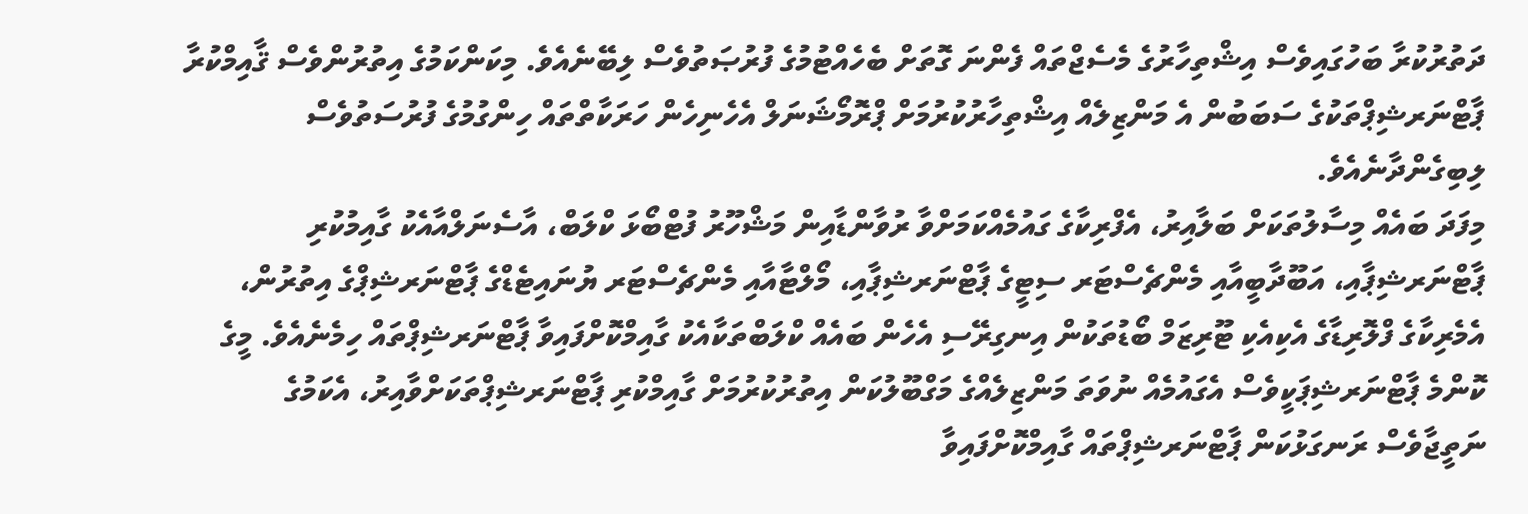ދަތުރުކުރާ ބަހުގައިވެސް އިޝްތިހާރުގެ މެސެޖްތައް ފެންނަ ގޮތަށް ބެހެއްޓުމުގެ ފުރުޞަތުވެސް ލިބޭނެއެވެ. މިކަންކަމުގެ އިތުރުންވެސް ޤާއިމްކުރާ ޕާޓްނަރޝިޕްތަކުގެ ސަބަބުން އެ މަންޒިލެއް އިޝްތިހާރުކުރުމަށް ޕްރޮމޯޝަނަލް އެހެނިހެން ހަރަކާތްތައް ހިންގުމުގެ ފުރުސަތުވެސް ލިބިގެންދާނެއެވެ.
މިފަދަ ބައެއް މިސާލުތަކަށް ބަލާއިރު، އެފްރިކާގެ ގައުމެއްކަމަށްވާ ރުވާންޑާއިން މަޝްހޫރު ފުޓްބޯޅަ ކްލަބް، އާސެނަލްއާއެކު ގާއިމުކުރި ޕާޓްނަރޝިޕާއި، އަބޫދާބީއާއި މެންޗެސްޓަރ ސިޓީގެ ޕާޓްނަރޝިޕާއި، މޯލްޓާއާއި މެންޗެސްޓަރ ޔުނައިޓެޑްގެ ޕާޓްނަރޝިޕްގެ އިތުރުން، އެމެރިކާގެ ފްލޮރިޑާގެ އެކިއެކި ޓޫރިޒަމް ބޯޑުތަކުން އިނގިރޭސި އެހެން ބައެއް ކްލަބްތަކާއެކު ގާއިމްކޮށްފައިވާ ޕާޓްނަރޝިޕްތައް ހިމެނެއެވެ. މީގެ ކޮންމެ ޕާޓްނަރޝިޕަކީވެސް އެގައުމެއް ނުވަތަ މަންޒިލެއްގެ މަގްބޫލުކަން އިތުރުކުރުމަށް ގާއިމްކުރި ޕާޓްނަރޝިޕްތަކަށްވާއިރު، އެކަމުގެ ނަތީޖާވެސް ރަނގަޅުކަން ޕާޓްނަރޝިޕްތައް ގާއިމްކޮށްފައިވާ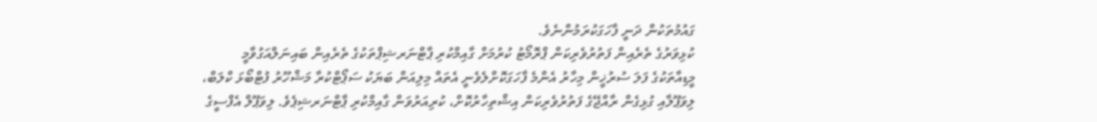ގައުމުތަކުން ދަނީ ފާހަގަކުރަމުންނެވެ.
ކުޅިވަރުގެ ތެރެއިން ފަތުރުވެރިކަން ޕްރޮމޯޓު ކުރުމަށް ގާއިމްކުރި ޕާޓްނަރޝިޕްތަކުގެ ތެރެއިން ބައިނަލްއަގުވާމީ މީޑިއާތަކުގެ ފަލަ ސުރުޚީން މިހާރު އެންމެ ފާހަގަކޮށްލެވެނީ އެތައް މިލިއަން ބަޔަކު ސަޕޯޓްކުރާ މަޝްހޫރު ފުޓްބޯޅަ ކްލަބް، ލިވަޕޫލާއި ގުޅިގެން ރާއްޖޭގެ ފަތުރުވެރިކަން އިޝްތިހާރުކޮށް، ކުރިއަރުވަން ގާއިމްކުރި ޕާޓްނަރޝިޕެވެ. ލިވަޕޫލް އެފްސީގެ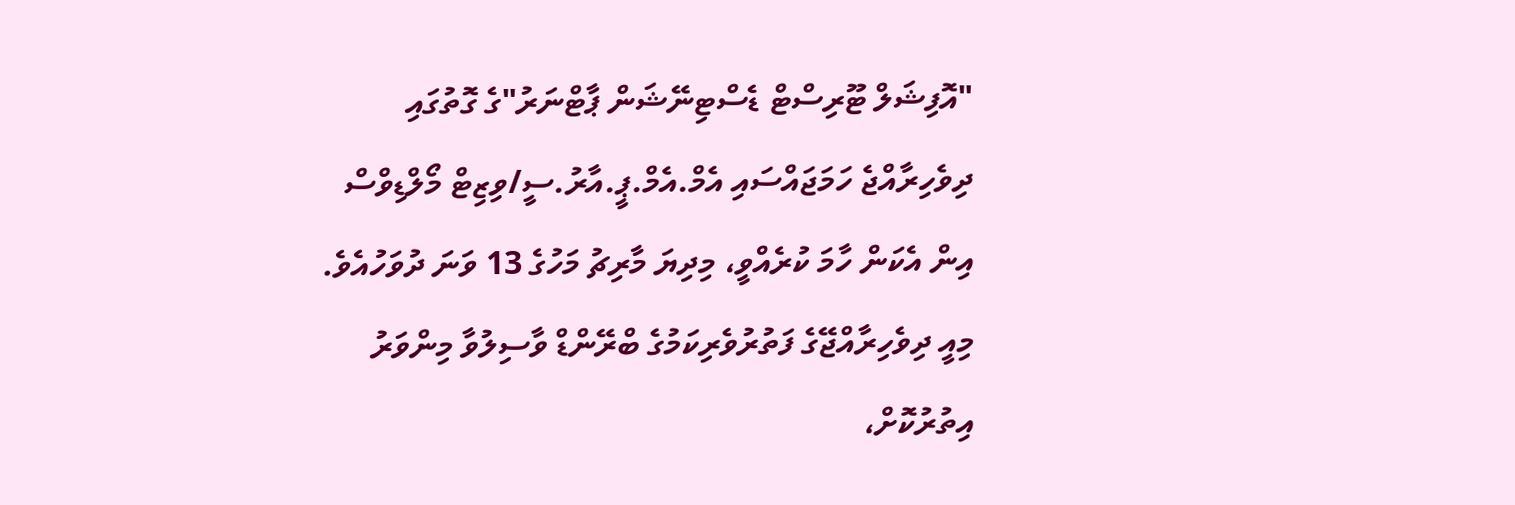"އޮފިޝަލް ޓޫރިސްޓް ޑެސްޓިނޭޝަން ޕާޓްނަރު"ގެ ގޮތުގައި ދިވެހިރާއްޖެ ހަމަޖައްސައި އެމް.އެމް.ޕީ.އާރު.ސީ/ވިޒިޓް މޯލްޑިވްސް އިން އެކަން ހާމަ ކުރެއްވީ، މިދިޔަ މާރިޗު މަހުގެ 13 ވަނަ ދުވަހުއެވެ. މިއީ ދިވެހިރާއްޖޭގެ ފަތުރުވެރިކަމުގެ ބްރޭންޑް ވާސިލުވާ މިންވަރު އިތުރުކޮށް،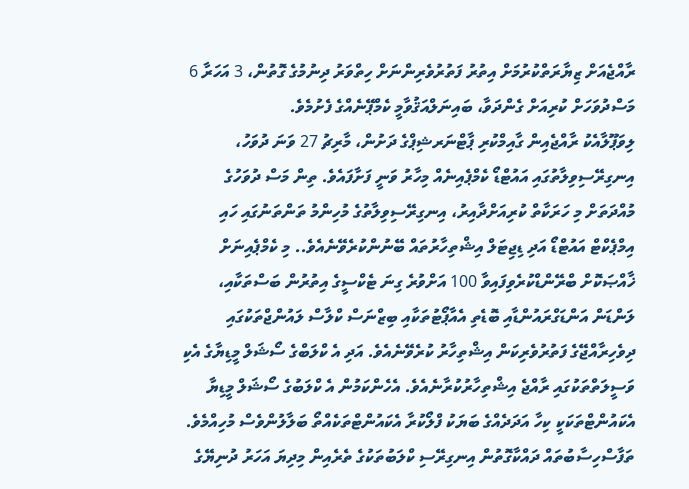ރާއްޖެއަށް ޒިޔާރަތްކުރުމަށް އިތުރު ފަތުރުވެރިންނަށް ހިތްވަރު ދިނުމުގެ ގޮތުން، 3 އަހަރާ 6 މަސްދުވަހަށް ކުރިއަށް ގެންދަވާ، ބައިނަލްއަޤުވާމީ ކެމްޕޭނެއްގެ ފެށުމެވެ.
ލިވަޕޫލާއެކު ރާއްޖެއިން ގާއިމްކުރި ޕާޓްނަރޝިޕްގެ ދަށުން، މާރިޗު 27 ވަނަ ދުވަހު، އިނގިރޭސިވިލާތުގައި އައުޓްޑޯ ކެމްޕެއިނެއް މިހާރު ވަނީ ފަށާފައެވެ. ތިން މަސް ދުވަހުގެ މުއްދަތަށް މި ހަރަކާތް ކުރިއަށްދާއިރު، އިނގިރޭސިވިލާތުގެ މުހިންމު ތަންތަނުގައި ހައި އިމްޕެކްޓް އައުޓްޑޯ އަދި ޑިޖިޓަލް އިޝްތިހާރުތައް ބޭނުންކުރެވޭނެއެވެ.. މި ކެމްޕެއިނަށް ޚާއްޞަކޮށް ބްރޭންޑްކުރެވިފައިވާ 100 އަށްވުރެ ގިނަ ޓެކްސީގެ އިތުރުން ބަސްތަކާއި، ލަންޑަން އަންޑަގްރައުންޑާއި ބޮޑެތި އެއާޕޯޓުތަކާއި ބިޒްނަސް ކްލާސް ލައުންޖްތަކުގައި ދިވެހިރާއްޖޭގެ ފަތުރުވެރިކަން އިޝްތިހާރު ކުރެވޭނެއެވެ. އަދި އެ ކްލަބްގެ ސޯޝަލް މީޑިޔާގެ އެކި ވަސީލަތްތަކުގައި ރާއްޖެ އިޝްތިހާރުކުރާނެއެވެ. އެހެންކަމުން އެ ކްލަބުގެ ސޯޝަލް މީޑިޔާ އެކައުންޓްތަކަކީ ކިހާ އަދަދެއްގެ ބަޔަކު ފްލޯކުރާ އެކައުންޓްތަކެއްތޯ ބަލާލުންވެސް މުހިއްމެވެ.
ތަފާސްހިސާބުތައް ދައްކާގޮތުން އިނގިރޭސި ކްލަބުތަކުގެ ތެރެއިން މިދިޔަ އަހަރު ދުނިޔޭގެ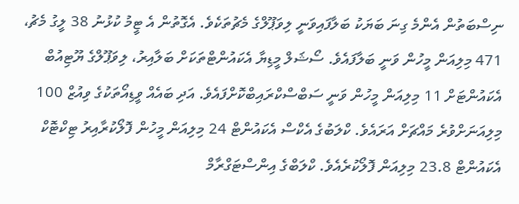ނިސްބަތުން އެންމެ ގިނަ ބަޔަކު ބަލާފައިވަނީ ލިވަޕޫލްގެ މެޗުތަކެވެ. އެގޮތުން އެ ޓީމު ކުޅުނު 38 ލީގު މެޗު، 471 މިލިއަން މީހުން ވަނީ ބަލާފައެވެ. ސޯޝަލް މީޑިޔާ އެކައުންޓްތަކަށް ބަލާއިރު، ލިވަޕޫލްގެ ޔޫޓިއުބް އެކައުންޓަށް 11 މިލިއަން މީހުން ވަނީ ސަބްސްކްރައިބްކޮށްފައެވެ. އަދި ބައެއް ވީޑިއޯތަކުގެ ވިއުޒް 100 މިލިއަނަށްވުރެ މައްޗަށް އަރައެވެ. ކްލަބުގެ އެކްސް އެކައުންޓް 24 މިލިއަން މީހުން ފޮލޯކުރާއިރު ޓިކްޓޮކް އެކައުންޓް 23.8 މިލިއަން ފޮލޯކުރެއެވެ. ކްލަބްގެ އިންސްޓަގްރާމް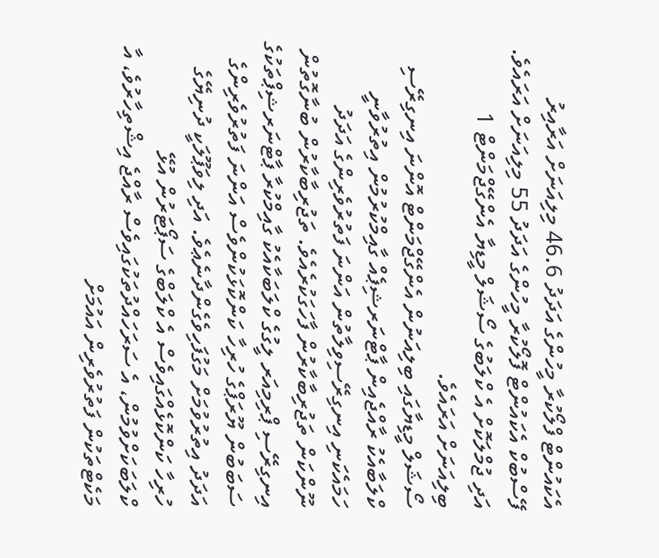އެކައުންޓް ފްލޯކުރާ މީހުންގެ އަދަދު 46.6 މިލިއަނަށް އަރާއިރު ފޭސްބުކް އެކައުންޓް ފޮލޯކުރާ މީހުންގެ އަދަދު 55 މިލިއަނަށް އަރައެވެ. އަދި ޖުމްލަކޮށް އެ ކްލަބުގެ ސޯޝަލް މީޑިޔާ އެންގޭޖްމަންޓް 1 ބިލިއަނަށް އަރައެވެ.
ސޯޝަލް މީޑިޔާގައި ބިލިއަނުން އެންގޭޖްމަންޓް އޮންނަ އިނގިރޭސި ކްލަބާއެކު ރާއްޖެއިން ޕާޓްނަރޝިޕެއް ގާއިމްކުރުމުން އިތުރުވާނީ ހަމައެކަނި އިނގިރޭސިވިލާތުން އަންނަ ފަތުރުވެރިންގެ އަދަދު ނޫންކަން ތަޖުރިބާކާރުން ފާހަގަކުރެއެވެ. ތަޖުރިބާކާރުން ބުނާގޮތުން އިނގިރޭސި ޕްރިމިއަރ ލީގުގެ ކްލަބަކާއެކު ގާއިމްކުރާ ޕާޓްނަރޝިޕްތަކުގެ ސަބަބުން ޔޫރަޕްގެ ހުރިހާ ކަންކޮޅަކުންވެސް އަންނަ ފަތުރުވެރިންގެ އަދަދު އިތުރުވުމަށް މަގުފަހިވެގެންދާނެޢެވެ. އަދި ލިވަޕޫލަކީ ދުނިޔޭގެ ހުރިހާ ކަންކޮޅެއްގައިވެސް އެ ކްލަބްގެ ސަޕޯޓަރުން އުޅޭ ކްލަބަކަށްވުމުން، އެ ސަރަހައްދުތަކުގައިވެސް ރާއްޖެ އިޝްތިހާރުވެ، އާ މަކެޓްތަކުން ފަތުރުވެރިން އައުމަށް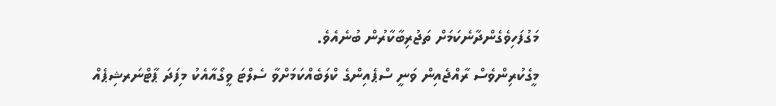މަގުފަހިވެގެންދާނެކަމަށް ތަޖުރިބާކާރުން ބުނެއެވެ.
މީގެކުރިންވެސް ރާއްޖެއިން ވަނީ ސްޕެއިންގެ ކްލަބެއްކަމަށްވާ ސެލްޓަ ވީގޯއާއެކު މިފަދަ ޕާޓްނަރޝިޕެއް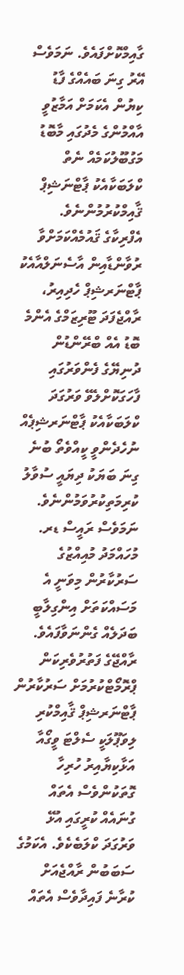ގާއިމްކޮށްފައެވެ. ނަމަވެސް އޭރު ގިނަ ބައެއްގެ ފާޑު ކިޔުން އެކަމަށް އަމާޒުވީ އާއްމުންގެ މެދުގައި މާބޮޑު މަގުބޫލުކަމެއް ނެތް ކްލަބަކާއެކު ޕާޓްނަޝިޕް ޤާއިމްކުރުމުންނެވެ. އެފްރިކާގެ ޤައުމެއްކަމަށްވާ ރުވާންޑާއިން އާސެނަލްއާއެކު ޕާޓްނަރޝިޕް ހެދިއިރު، ރާއްޖެފަދަ ޓޫރިޒަމްގެ އެންމެ ބޮޑު އެއް ބްރޭންޑުން ދުނިޔޭގެ ފެންވަރުގައި ފާހަގަކޮށްލެވޭ ވަރުގަދަ ކްލަބަކާއެކު ޕާޓްނަރޝިޕެއް ނުހެދެންވީ ކީއްވެތޯ ބުނެ ގިނަ ބަޔަކު ދިޔައީ ސުވާލު ކުރިމަތިކުރުވަމުންނެވެ. ނަމަވެސް ރައީސް ޑރ. މުހައްމަދު މުއިއްޒުގެ ސަރުކާރުން މިވަނީ އެ މަސައްކަތަށް އިންގިލާބީ ބަދަލެއް ގެންނަވާފައެވެ. ރާއްޖޭގެ ފަތުރުވެރިކަން ޕްރޮމޯޓްކުރުމަށް ސަރުކާރުން ޕާޓްނަރޝިޕް ޤާއިމްކުރި ލިވަޕޫލަކީ ސެލްޓަ ވީގޯއާ އަޅާކިޔާއިރު ހުރިހާ ގޮތަކުންވެސް އެތައް ގުނައެއް ކުރީގައި އުޅޭ ވަރުގަދަ ކްލަބެކެވެ. އެކަމުގެ ސަބަބުން ރާއްޖެއަށް ކުރާނެ ފައިދާވެސް އެތައް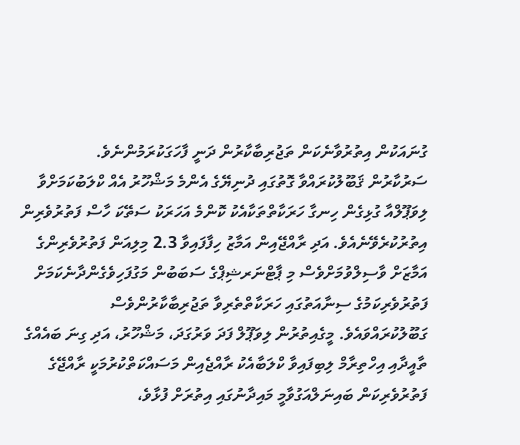ގުނައަކުން އިތުރުވާނެކަން ތަޖުރިބާކާރުން ދަނީ ފާހަގަކުރަމުންނެވެ.
ސަރުކާރުން ޤަބޫލުކުރައްވާ ގޮތުގައި ދުނިޔޭގެ އެންމެ މަޝްހޫރު އެއް ކްލަބުކަމަށްވާ ލިވަޕޫލްއާ ގުޅިގެން ހިނގާ ހަރަކާތްތަކާއެކު ކޮންމެ އަހަރަކު ސަތޭކަ ހާސް ފަތުރުވެރިން އިތުރުކުރެވޭނެއެވެ. އަދި ރާއްޖޭއިން އަމާޒު ހިފާފައިވާ 2.3 މިލިއަން ފަތުރުވެރިންގެ އަމާޒަށް ވާސިލްވުމަށްވެސް މި ޕާޓްނަރޝިޕްގެ ސަބަބުން މަގުފަހިވެގެންދާނެކަމަށް ފަތުރުވެރިކަމުގެ ސިނާއަތުގައި ހަރަކާތްތެރިވާ ތަޖުރިބާކާރުންވެސް ގަބޫލުކުރައްވައެވެ. މީގެއިތުރުން ލިވަޕޫލް ފަދަ ވަރުގަދަ، މަޝްހޫރު، އަދި ގިނަ ބައެއްގެ ތާއީދާއި އިހްތިރާމް ލިބިފައިވާ ކްލަބާއެކު ރާއްޖެއިން މަސައްކަތްކުރުމަކީ ރާއްޖޭގެ ފަތުރުވެރިކަން ބައިނަލްއަގުވާމީ މައިދާނުގައި އިތުރަށް ފުޅާވެ،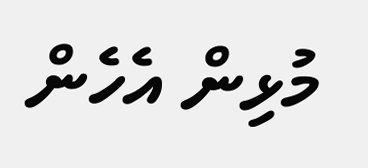މުޅިން އެހެން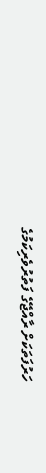ހަރުފަތަކަށް ރާއްޖޭގެ ފަތުރުވެރިކަމުގެ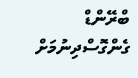ބްރޭންޑް ގެންގޮސްދިނުމަށް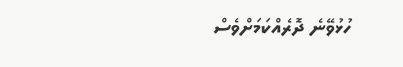ހުޅުވޭނެ ދޮރެއްކަމަށްވެސް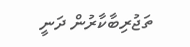ތަޖުރިބާކާރުން ދަނީ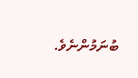ބުނަމުންނެވެ.